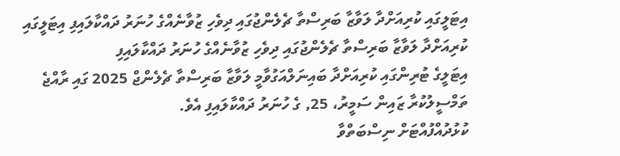އިޓަލީގައި ކުރިއަށްދާ ލަވާޒާ ބަރިސްތާ ޗެލެންޖުގައި ދިވެހި ޒުވާނެއްގެ ހުނަރު ދައްކާލައިފި އިޓަލީގައި ކުރިއަށްދާ ލަވާޒާ ބަރިސްތާ ޗެލެންޖުގައި ދިވެހި ޒުވާނެއްގެ ހުނަރު ދައްކާލައިފި
އިޓަލީގެ ޓުރިންގައި ކުރިއަށްދާ ބައިނަލްއަގުވާމީ ލަވާޒާ ބަރިސްތާ ޗެލެންޖް 2025 ގައި ރާއްޖެ ތަމްސީލުކުރާ ޒައިން ސަމީރު، 25, ގެ ހުނަރު ދައްކާލައިފި އެވެ.
ކުޅުދުއްފުއްޓަށް ނިސްބަތްވާ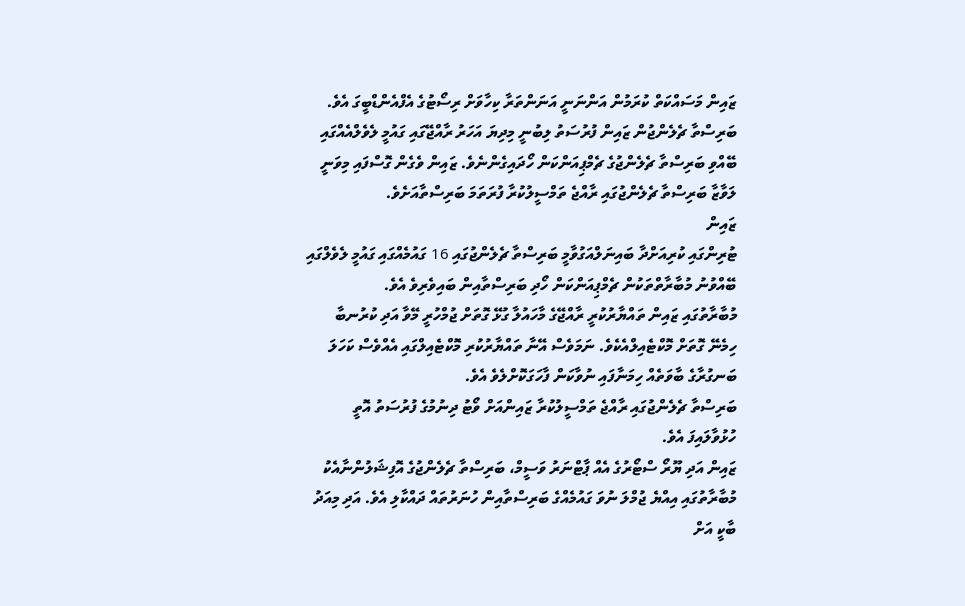ޒައިން މަސައްކަތް ކުރަމުން އަންނަނީ އަނަންތަރާ ކިހާވަށް ރިސޯޓުގެ އެފްއެންޑްބީގަ އެވެ.
ބަރިސްތާ ޗެލެންޖުން ޒައިން ފުރުސަތު ލިބުނީ މިދިޔަ އަހަރު ރާއްޖޭގައި ގައުމީ ލެވެލްއެއްގައި ބޭއްވި ބަރިސްތާ ޗެލެންޖުގެ ޗެމްޕިއަންކަން ހޯދައިގެންނެވެ. ޒައިން ވެގެން ގޮސްފައި މިވަނީ ލަވާޒާ ބަރިސްތާ ޗެލެންޖުގައި ރާއްޖެ ތަމްސީލުކުރާ ފުރަތަމަ ބަރިސްތާއަށެވެ.
ޒައިން
ޓުރިންގައި ކުރިއަށްދާ ބައިނަލްއަގުވާމީ ބަރިސްތާ ޗެލެންޖުގައި 16 ގައުމެއްގައި ގައުމީ ލެވެލްގައި ބޭއްވުނު މުބާރާތްތަކުން ޗެމްޕިއަންކަން ހޯދި ބަރިސްތާއިން ބައިވެރިވެ އެވެ.
މުބާރާތުގައި ޒައިން ތައްޔާރުކުރީ ރާއްޖޭގެ މާހައުލާ ގުޅޭ ގޮތަށް ޖުމްހުރީ މޭވާ އަދި ކުރުނބާ ހިމެނޭ ގޮތަށް މޮކްޓެއިލްއެކެވެ. ނަމަވެސް އޭނާ ތައްޔާރުކުރި މޮކްޓެއިލްގައި އެއްވެސް ކަހަލަ ބަނގުރާގެ ބާވަތެއް ހިމަނާފައި ނުވާކަން ފާހަގަކޮށްލެވެ އެވެ.
ބަރިސްތާ ޗެލެންޖުގައި ރާއްޖެ ތަމްސީލުކުރާ ޒައިންއަށް ވޯޓު ދިނުމުގެ ފުރުސަތު އޮތީ ހުޅުވާލައިފަ އެވެ.
ޒައިން އަދި ޔޫރޯ ސްޓޯރުގެ އެއް ޕާޓްނަރު ވަސީމް، ބަރިސްތާ ޗެލެންޖުގެ އޮފިޝަލުންނާއެކު
މުބާރާތުގައި އިއްޔެ ޖުމްލަ ނުވަ ގައުމެއްގެ ބަރިސްތާއިން ހުނަރުތައް ދައްކާލި އެވެ. އަދި މިއަދު ބާކީ އަށް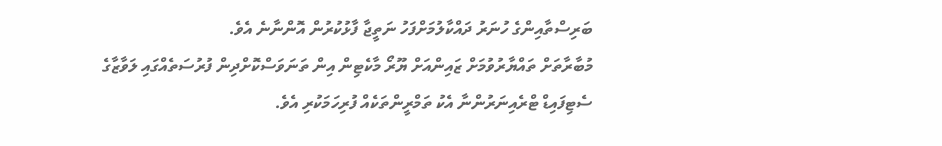ބަރިސްތާއިންގެ ހުނަރު ދައްކާލުމަށްފަހު ނަތީޖާ ފާޅުކުރުން އޮންނާނެ އެވެ.
މުބާރާތަށް ތައްޔާރުވުމަށް ޒައިންއަށް ޔޫރޯ މާކެޓިން އިން ތަނަވަސްކޮށްދިން ފުރުސަތެއްގައި ލަވާޒާގެ ސެޓިފައިޑް ޓްރެއިނަރުންނާ އެކު ތަމްރީންތަކެއް ފުރިހަމަކުރި އެވެ.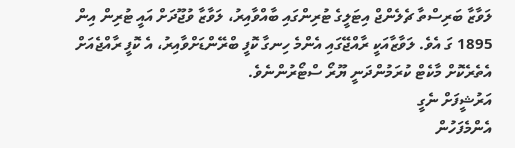ލަވާޒާ ބަރިސްތާ ޗެލެންޖް އިޓަލީގެ ޓުރިންގައި ބާއްވާއިރު، ލަވާޒާ ވުޖޫދަށް އައީ ޓުރިން އިން 1895 ގަ އެވެ. ލަވާޒާއަކީ ރާއްޖޭގައި އެންމެ ހިނގާ ކޮފީ ބްރޭންޑަށްވާއިރު، އެ ކޮފީ ރާއްޖެއަށް އެތެރެކޮށް މާކެޓް ކުރަމުންދަނީ ޔޫރޯ ސްޓޯރުންނެވެ.
އަރުޝީފަށް ނެގީ
އެންމެފަހުން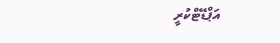އަޕްޑޭޓްކުރީ